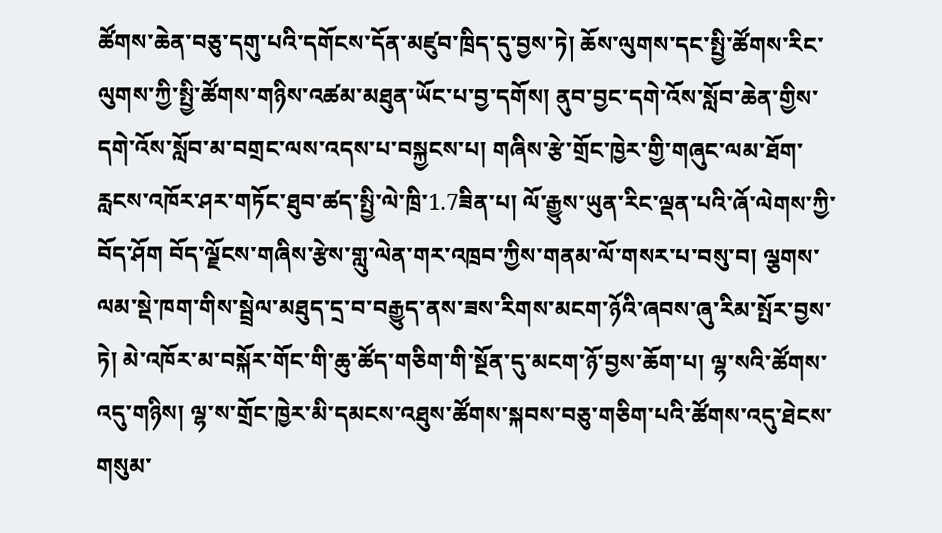ཚོགས་ཆེན་བཅུ་དགུ་པའི་དགོངས་དོན་མཛུབ་ཁྲིད་དུ་བྱས་ཏེ། ཆོས་ལུགས་དང་སྤྱི་ཚོགས་རིང་ལུགས་ཀྱི་སྤྱི་ཚོགས་གཉིས་འཚམ་མཐུན་ཡོང་པ་བྱ་དགོས། ནུབ་བྱང་དགེ་འོས་སློབ་ཆེན་གྱིས་དགེ་འོས་སློབ་མ་བགྲང་ལས་འདས་པ་བསྐྱངས་པ། གཞིས་རྩེ་གྲོང་ཁྱེར་གྱི་གཞུང་ལམ་ཐོག་རླངས་འཁོར་ཤར་གཏོང་ཐུབ་ཚད་སྤྱི་ལེ་ཁྲི་1.7ཟིན་པ། ལོ་རྒྱུས་ཡུན་རིང་ལྡན་པའི་ཞོ་ལེགས་ཀྱི་བོད་ཤོག བོད་ལྗོངས་གཞིས་རྩེས་གླུ་ལེན་གར་འཁྲབ་ཀྱིས་གནམ་ལོ་གསར་པ་བསུ་བ། ལྕགས་ལམ་སྡེ་ཁག་གིས་སྦྲེལ་མཐུད་དྲ་བ་བརྒྱུད་ནས་ཟས་རིགས་མངག་ཉོའི་ཞབས་ཞུ་རིམ་སྤོར་བྱས་ཏེ། མེ་འཁོར་མ་བསྐོར་གོང་གི་ཆུ་ཚོད་གཅིག་གི་སྔོན་དུ་མངག་ཉོ་བྱས་ཆོག་པ། ལྷ་སའི་ཚོགས་འདུ་གཉིས། ལྷ་ས་གྲོང་ཁྱེར་མི་དམངས་འཐུས་ཚོགས་སྐབས་བཅུ་གཅིག་པའི་ཚོགས་འདུ་ཐེངས་གསུམ་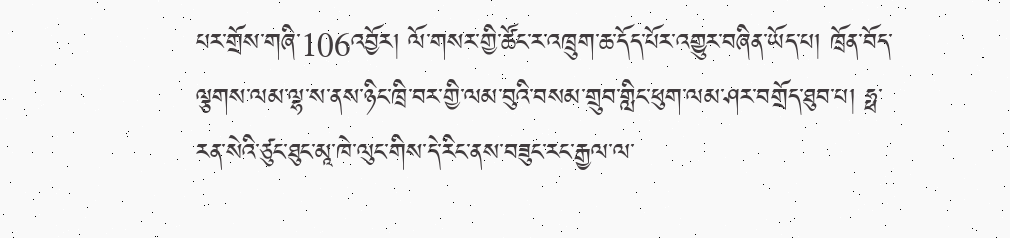པར་གྲོས་གཞི་106འབྱོར། ལོ་གསར་གྱི་ཚོང་ར་འཁྲུག་ཆ་དོད་པོར་འགྱུར་བཞིན་ཡོད་པ། ཁྲོན་བོད་ལྕགས་ལམ་ལྷ་ས་ནས་ཉིང་ཁྲི་བར་གྱི་ལམ་བུའི་བསམ་གྲུབ་གླིང་ཕུག་ལམ་ཤར་བགྲོད་ཐུབ་པ། ཧྥ་རན་སེའི་ཙུང་ཐུང་མཱ་ཁེ་ལུང་གིས་དེ་རིང་ནས་བཟུང་རང་རྒྱལ་ལ་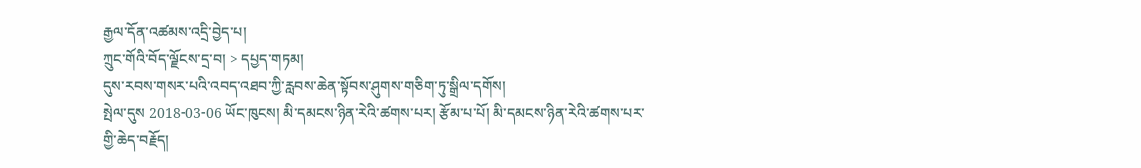རྒྱལ་དོན་འཚམས་འདྲི་བྱེད་པ།
ཀྲུང་གོའི་བོད་ལྗོངས་དྲ་བ། > དཔྱད་གཏམ།
དུས་རབས་གསར་པའི་འབད་འཐབ་ཀྱི་རླབས་ཆེན་སྟོབས་ཤུགས་གཅིག་ཏུ་སྒྲིལ་དགོས།
སྤེལ་དུས 2018-03-06 ཡོང་ཁུངས། མི་དམངས་ཉིན་རེའི་ཚགས་པར། རྩོམ་པ་པོ། མི་དམངས་ཉིན་རེའི་ཚགས་པར་གྱི་ཆེད་བརྗོད།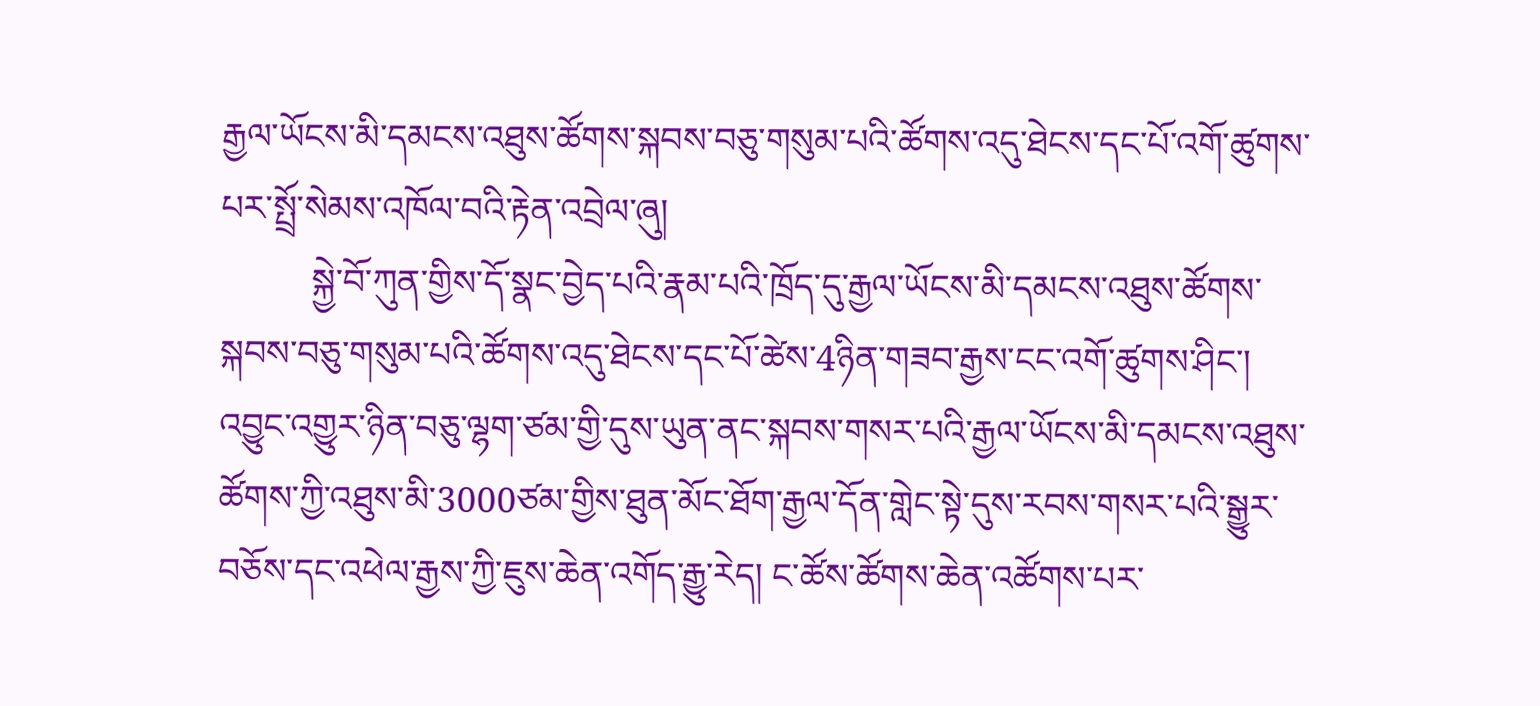རྒྱལ་ཡོངས་མི་དམངས་འཐུས་ཚོགས་སྐབས་བཅུ་གསུམ་པའི་ཚོགས་འདུ་ཐེངས་དང་པོ་འགོ་ཚུགས་པར་སྤྲོ་སེམས་འཁོལ་བའི་རྟེན་འབྲེལ་ཞུ།
          སྐྱེ་བོ་ཀུན་གྱིས་དོ་སྣང་བྱེད་པའི་རྣམ་པའི་ཁྲོད་དུ་རྒྱལ་ཡོངས་མི་དམངས་འཐུས་ཚོགས་སྐབས་བཅུ་གསུམ་པའི་ཚོགས་འདུ་ཐེངས་དང་པོ་ཚེས་4ཉིན་གཟབ་རྒྱས་ངང་འགོ་ཚུགས་ཤིང་། འབྱུང་འགྱུར་ཉིན་བཅུ་ལྷག་ཙམ་གྱི་དུས་ཡུན་ནང་སྐབས་གསར་པའི་རྒྱལ་ཡོངས་མི་དམངས་འཐུས་ཚོགས་ཀྱི་འཐུས་མི་3000ཙམ་གྱིས་ཐུན་མོང་ཐོག་རྒྱལ་དོན་གླེང་སྟེ་དུས་རབས་གསར་པའི་སྒྱུར་བཅོས་དང་འཕེལ་རྒྱས་ཀྱི་ཇུས་ཆེན་འགོད་རྒྱུ་རེད། ང་ཚོས་ཚོགས་ཆེན་འཚོགས་པར་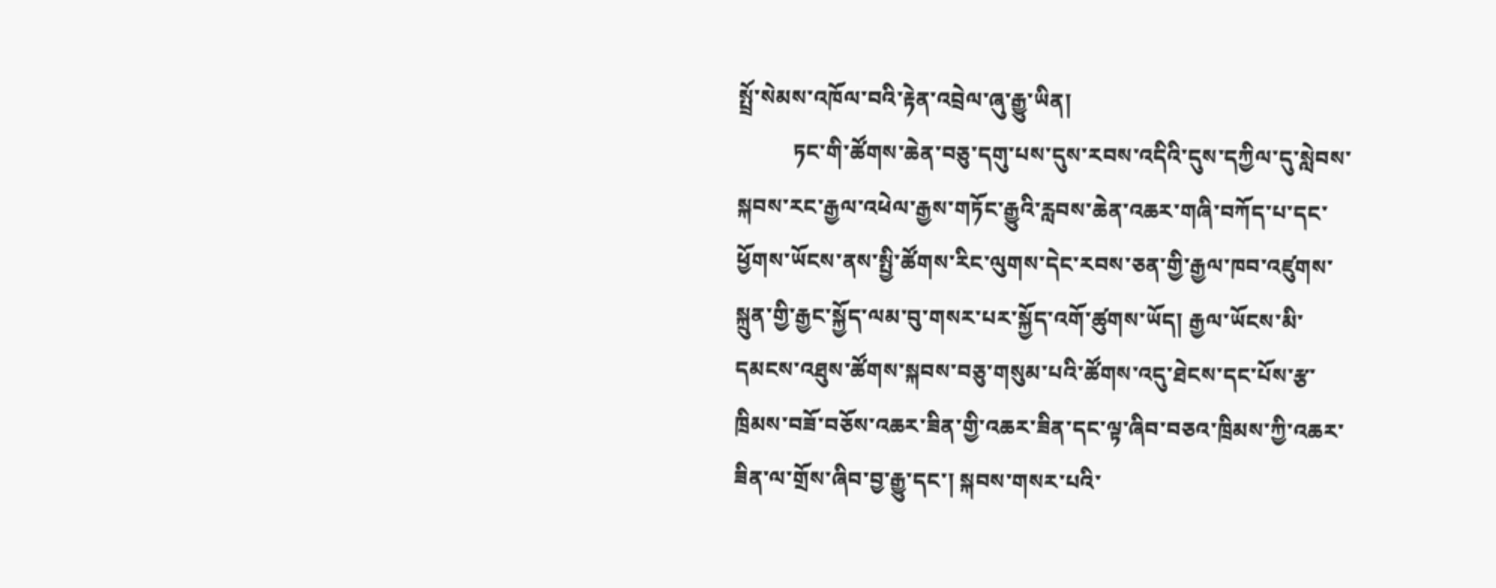སྤྲོ་སེམས་འཁོལ་བའི་རྟེན་འབྲེལ་ཞུ་རྒྱུ་ཡིན།
          ཏང་གི་ཚོགས་ཆེན་བཅུ་དགུ་པས་དུས་རབས་འདིའི་དུས་དཀྱིལ་དུ་སླེབས་སྐབས་རང་རྒྱལ་འཕེལ་རྒྱས་གཏོང་རྒྱུའི་རླབས་ཆེན་འཆར་གཞི་བཀོད་པ་དང་ཕྱོགས་ཡོངས་ནས་སྤྱི་ཚོགས་རིང་ལུགས་དེང་རབས་ཅན་གྱི་རྒྱལ་ཁབ་འཛུགས་སྐྲུན་གྱི་རྒྱང་སྐྱོད་ལམ་བུ་གསར་པར་སྐྱོད་འགོ་ཚུགས་ཡོད། རྒྱལ་ཡོངས་མི་དམངས་འཐུས་ཚོགས་སྐབས་བཅུ་གསུམ་པའི་ཚོགས་འདུ་ཐེངས་དང་པོས་རྩ་ཁྲིམས་བཟོ་བཅོས་འཆར་ཟིན་གྱི་འཆར་ཟིན་དང་ལྟ་ཞིབ་བཅའ་ཁྲིམས་ཀྱི་འཆར་ཟིན་ལ་གྲོས་ཞིབ་བྱ་རྒྱུ་དང་། སྐབས་གསར་པའི་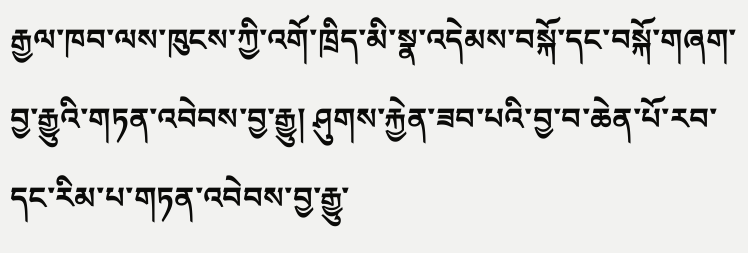རྒྱལ་ཁབ་ལས་ཁུངས་ཀྱི་འགོ་ཁྲིད་མི་སྣ་འདེམས་བསྐོ་དང་བསྐོ་གཞག་བྱ་རྒྱུའི་གཏན་འབེབས་བྱ་རྒྱུ། ཤུགས་རྐྱེན་ཟབ་པའི་བྱ་བ་ཆེན་པོ་རབ་དང་རིམ་པ་གཏན་འབེབས་བྱ་རྒྱུ་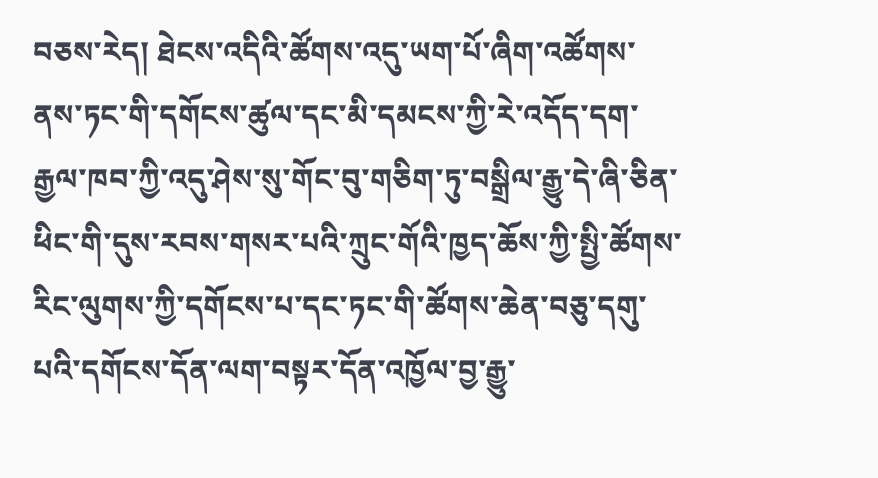བཅས་རེད། ཐེངས་འདིའི་ཚོགས་འདུ་ཡག་པོ་ཞིག་འཚོགས་ནས་ཏང་གི་དགོངས་ཚུལ་དང་མི་དམངས་ཀྱི་རེ་འདོད་དག་རྒྱལ་ཁབ་ཀྱི་འདུ་ཤེས་སུ་གོང་བུ་གཅིག་ཏུ་བསྒྲིལ་རྒྱུ་དེ་ཞི་ཅིན་ཕིང་གི་དུས་རབས་གསར་པའི་ཀྲུང་གོའི་ཁྱད་ཆོས་ཀྱི་སྤྱི་ཚོགས་རིང་ལུགས་ཀྱི་དགོངས་པ་དང་ཏང་གི་ཚོགས་ཆེན་བཅུ་དགུ་པའི་དགོངས་དོན་ལག་བསྟར་དོན་འཁྱོལ་བྱ་རྒྱུ་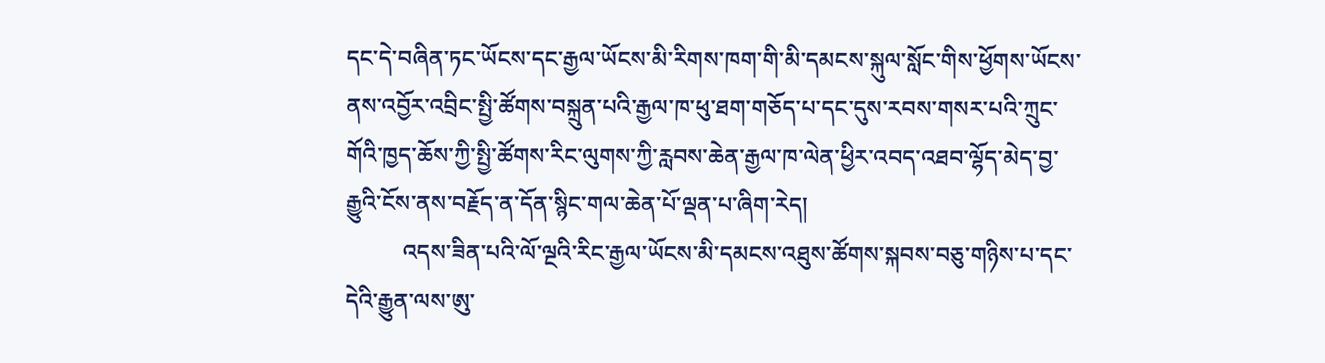དང་དེ་བཞིན་ཏང་ཡོངས་དང་རྒྱལ་ཡོངས་མི་རིགས་ཁག་གི་མི་དམངས་སྐུལ་སློང་གིས་ཕྱོགས་ཡོངས་ནས་འབྱོར་འབྲིང་སྤྱི་ཚོགས་བསྐྲུན་པའི་རྒྱལ་ཁ་ཕུ་ཐག་གཅོད་པ་དང་དུས་རབས་གསར་པའི་ཀྲུང་གོའི་ཁྱད་ཆོས་ཀྱི་སྤྱི་ཚོགས་རིང་ལུགས་ཀྱི་རླབས་ཆེན་རྒྱལ་ཁ་ལེན་ཕྱིར་འབད་འཐབ་ལྷོད་མེད་བྱ་རྒྱུའི་ངོས་ནས་བརྗོད་ན་དོན་སྙིང་གལ་ཆེན་པོ་ལྡན་པ་ཞིག་རེད།
          འདས་ཟིན་པའི་ལོ་ལྔའི་རིང་རྒྱལ་ཡོངས་མི་དམངས་འཐུས་ཚོགས་སྐབས་བཅུ་གཉིས་པ་དང་དེའི་རྒྱུན་ལས་ཨུ་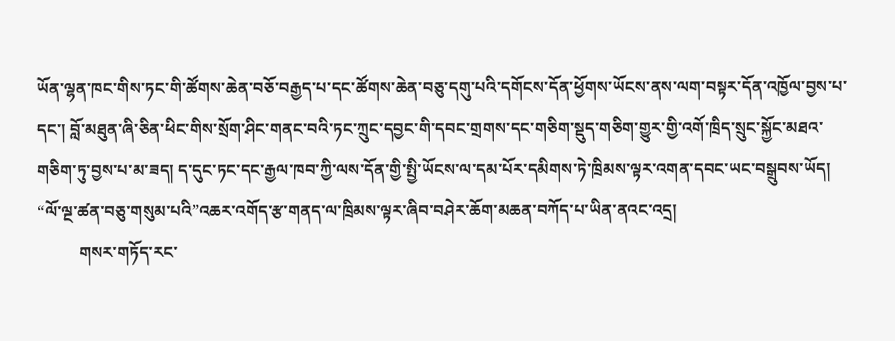ཡོན་ལྷན་ཁང་གིས་ཏང་གི་ཚོགས་ཆེན་བཅོ་བརྒྱད་པ་དང་ཚོགས་ཆེན་བཅུ་དགུ་པའི་དགོངས་དོན་ཕྱོགས་ཡོངས་ནས་ལག་བསྟར་དོན་འཁྱོལ་བྱས་པ་དང་། བློ་མཐུན་ཞི་ཅིན་ཕིང་གིས་སྲོག་ཤིང་གནང་བའི་ཏང་ཀྲུང་དབྱང་གི་དབང་གྲགས་དང་གཅིག་སྡུད་གཅིག་གྱུར་གྱི་འགོ་ཁྲིད་སྲུང་སྐྱོང་མཐའ་གཅིག་ཏུ་བྱས་པ་མ་ཟད། ད་དུང་ཏང་དང་རྒྱལ་ཁབ་ཀྱི་ལས་དོན་གྱི་སྤྱི་ཡོངས་ལ་དམ་པོར་དམིགས་ཏེ་ཁྲིམས་ལྟར་འགན་དབང་ཡང་བསྒྲུབས་ཡོད། “ལོ་ལྔ་ཚན་བཅུ་གསུམ་པའི”འཆར་འགོད་རྩ་གནད་ལ་ཁྲིམས་ལྟར་ཞིབ་བཤེར་ཆོག་མཆན་བཀོད་པ་ཡིན་ནའང་འདྲ།
          གསར་གཏོད་རང་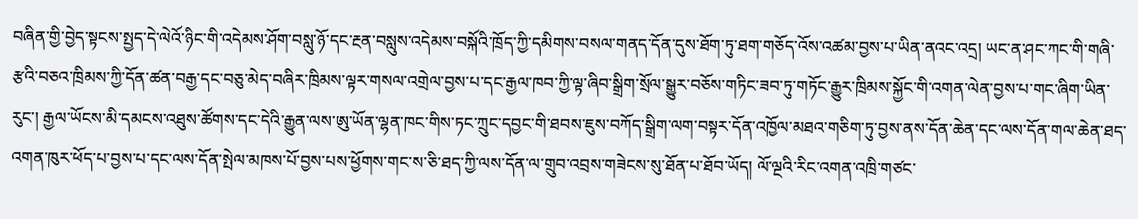བཞིན་གྱི་བྱེད་སྟངས་སྤྱད་དེ་ལེའོ་ཉིང་གི་འདེམས་ཤོག་བསླུ་ཉོ་དང་རྔན་བསླུས་འདེམས་བསྐོའི་ཁྲོད་ཀྱི་དམིགས་བསལ་གནད་དོན་དུས་ཐོག་ཏུ་ཐག་གཅོད་འོས་འཚམ་བྱས་པ་ཡིན་ནའང་འདྲ། ཡང་ན་ཤང་ཀང་གི་གཞི་རྩའི་བཅའ་ཁྲིམས་ཀྱི་དོན་ཚན་བརྒྱ་དང་བཅུ་མེད་བཞིར་ཁྲིམས་ལྟར་གསལ་འགྲེལ་བྱས་པ་དང་རྒྱལ་ཁབ་ཀྱི་ལྟ་ཞིབ་སྒྲིག་སྲོལ་སྒྱུར་བཅོས་གཏིང་ཟབ་ཏུ་གཏོང་རྒྱུར་ཁྲིམས་སྐྱོང་གི་འགན་ལེན་བྱས་པ་གང་ཞིག་ཡིན་རུང་། རྒྱལ་ཡོངས་མི་དམངས་འཐུས་ཚོགས་དང་དེའི་རྒྱུན་ལས་ཨུ་ཡོན་ལྷན་ཁང་གིས་ཏང་ཀྲུང་དབྱང་གི་ཐབས་ཇུས་བཀོད་སྒྲིག་ལག་བསྟར་དོན་འཁྱོལ་མཐའ་གཅིག་ཏུ་བྱས་ནས་དོན་ཆེན་དང་ལས་དོན་གལ་ཆེན་ཐད་འགན་ཁུར་ཕོད་པ་བྱས་པ་དང་ལས་དོན་སྤེལ་མཁས་པོ་བྱས་པས་ཕྱོགས་གང་ས་ཅི་ཐད་ཀྱི་ལས་དོན་ལ་གྲུབ་འབྲས་གཟེངས་སུ་ཐོན་པ་ཐོབ་ཡོད། ལོ་ལྔའི་རིང་འགན་འཁྲི་གཙང་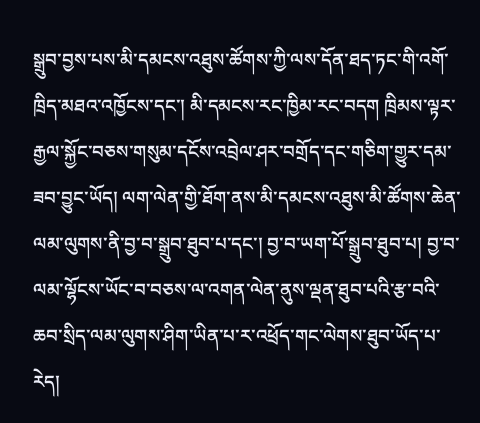སྒྲུབ་བྱས་པས་མི་དམངས་འཐུས་ཚོགས་ཀྱི་ལས་དོན་ཐད་ཏང་གི་འགོ་ཁྲིད་མཐའ་འཁྱོངས་དང་། མི་དམངས་རང་ཁྱིམ་རང་བདག ཁྲིམས་ལྟར་རྒྱལ་སྐྱོང་བཅས་གསུམ་དངོས་འབྲེལ་ཤར་བགྲོད་དང་གཅིག་གྱུར་དམ་ཟབ་བྱུང་ཡོད། ལག་ལེན་གྱི་ཐོག་ནས་མི་དམངས་འཐུས་མི་ཚོགས་ཆེན་ལམ་ལུགས་ནི་བྱ་བ་སྒྲུབ་ཐུབ་པ་དང་། བྱ་བ་ཡག་པོ་སྒྲུབ་ཐུབ་པ། བྱ་བ་ལམ་ལྷོངས་ཡོང་བ་བཅས་ལ་འགན་ལེན་ནུས་ལྡན་ཐུབ་པའི་རྩ་བའི་ཆབ་སྲིད་ལམ་ལུགས་ཤིག་ཡིན་པ་ར་འཕྲོད་གང་ལེགས་ཐུབ་ཡོད་པ་རེད།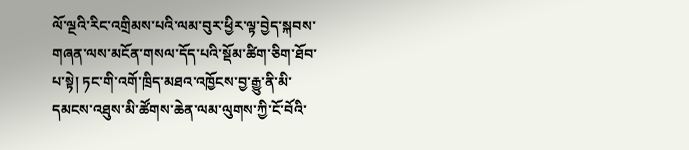ལོ་ལྔའི་རིང་འགྲིམས་པའི་ལམ་བུར་ཕྱིར་ལྟ་བྱེད་སྐབས་གཞན་ལས་མངོན་གསལ་དོད་པའི་སྡོམ་ཚིག་ཅིག་ཐོབ་པ་སྟེ། ཏང་གི་འགོ་ཁྲིད་མཐའ་འཁྱོངས་བྱ་རྒྱུ་ནི་མི་དམངས་འཐུས་མི་ཚོགས་ཆེན་ལམ་ལུགས་ཀྱི་ངོ་བོའི་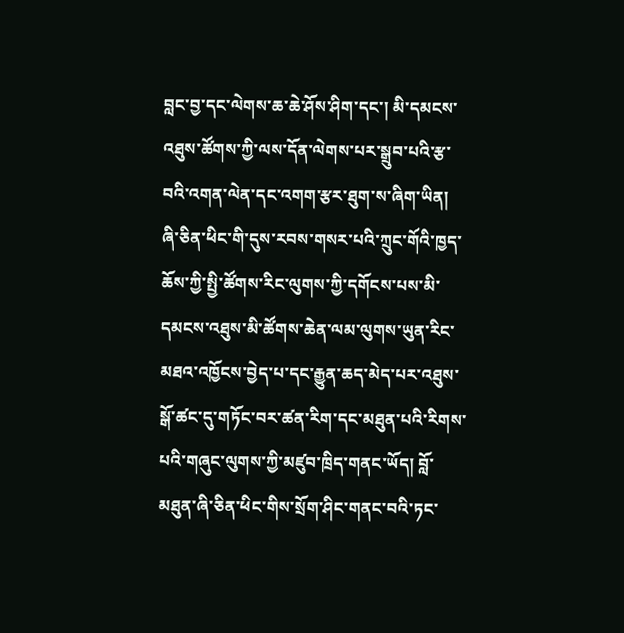བླང་བྱ་དང་ལེགས་ཆ་ཆེ་ཤོས་ཤིག་དང་། མི་དམངས་འཐུས་ཚོགས་ཀྱི་ལས་དོན་ལེགས་པར་སྒྲུབ་པའི་རྩ་བའི་འགན་ལེན་དང་འགག་རྩར་ཐུག་ས་ཞིག་ཡིན། ཞི་ཅིན་ཕིང་གི་དུས་རབས་གསར་པའི་ཀྲུང་གོའི་ཁྱད་ཆོས་ཀྱི་སྤྱི་ཚོགས་རིང་ལུགས་ཀྱི་དགོངས་པས་མི་དམངས་འཐུས་མི་ཚོགས་ཆེན་ལམ་ལུགས་ཡུན་རིང་མཐའ་འཁྱོངས་བྱེད་པ་དང་རྒྱུན་ཆད་མེད་པར་འཐུས་སྒོ་ཚང་དུ་གཏོང་བར་ཚན་རིག་དང་མཐུན་པའི་རིགས་པའི་གཞུང་ལུགས་ཀྱི་མཛུབ་ཁྲིད་གནང་ཡོད། བློ་མཐུན་ཞི་ཅིན་ཕིང་གིས་སྲོག་ཤིང་གནང་བའི་ཏང་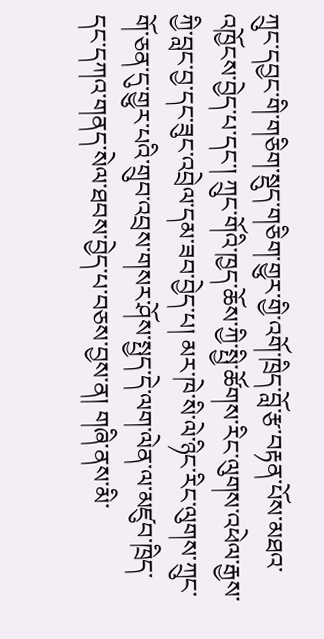ཀྲུང་དབྱང་གི་གཅིག་སྡུད་གཅིག་གྱུར་གྱི་འགོ་ཁྲིད་བློ་རྩ་བརྟན་པོས་མཐའ་འཁྱོངས་བྱེད་པ་དང་། ཀྲུང་གོའི་ཁྱད་ཆོས་ཀྱི་སྤྱི་ཚོགས་རིང་ལུགས་འཕེལ་རྒྱས་ཀྱི་བླང་བྱ་དང་ཟུང་འབྲེལ་དམ་ཟབ་བྱེད་པ། མར་ཁེ་སི་ལེ་ཉིང་རིང་ལུགས་ཀྲུང་གོ་ཅན་དུ་གྱུར་པའི་གྲུབ་འབྲས་གསར་ཤོས་སྤྱད་དེ་ལག་ལེན་ལ་མཛུབ་ཁྲིད་དང་དཀའ་གནད་སེལ་ཐབས་བྱེད་པ་བཅས་བྱས་ན། གཞི་ནས་མི་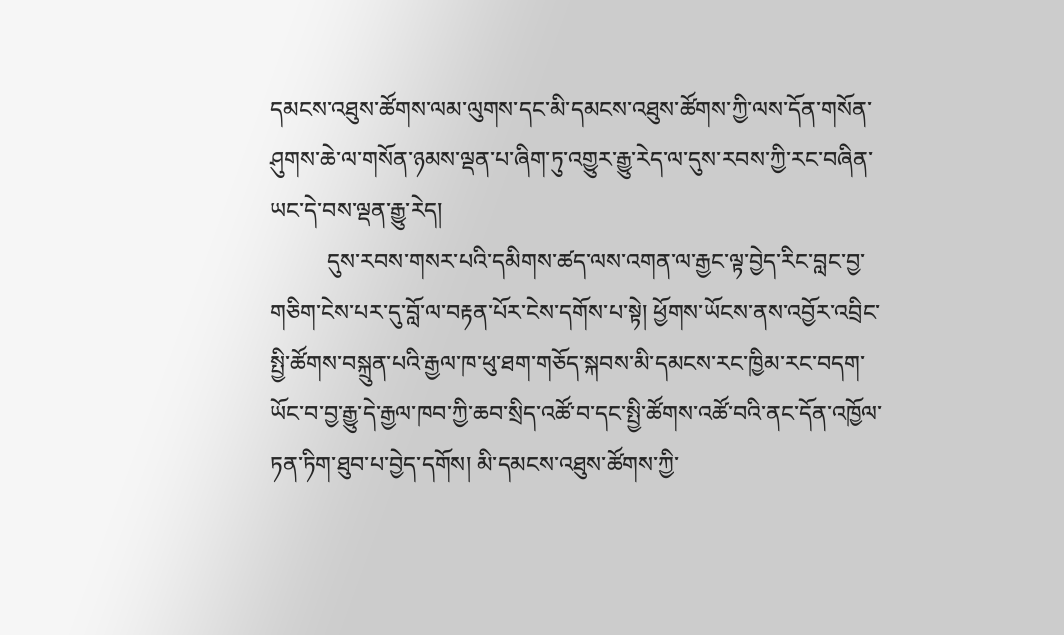དམངས་འཐུས་ཚོགས་ལམ་ལུགས་དང་མི་དམངས་འཐུས་ཚོགས་ཀྱི་ལས་དོན་གསོན་ཤུགས་ཆེ་ལ་གསོན་ཉམས་ལྡན་པ་ཞིག་ཏུ་འགྱུར་རྒྱུ་རེད་ལ་དུས་རབས་ཀྱི་རང་བཞིན་ཡང་དེ་བས་ལྡན་རྒྱུ་རེད།
          དུས་རབས་གསར་པའི་དམིགས་ཚད་ལས་འགན་ལ་རྒྱང་ལྟ་བྱེད་རིང་བླང་བྱ་གཅིག་ངེས་པར་དུ་བློ་ལ་བརྟན་པོར་ངེས་དགོས་པ་སྟེ། ཕྱོགས་ཡོངས་ནས་འབྱོར་འབྲིང་སྤྱི་ཚོགས་བསྐྲུན་པའི་རྒྱལ་ཁ་ཕུ་ཐག་གཅོད་སྐབས་མི་དམངས་རང་ཁྱིམ་རང་བདག་ཡོང་བ་བྱ་རྒྱུ་དེ་རྒྱལ་ཁབ་ཀྱི་ཆབ་སྲིད་འཚོ་བ་དང་སྤྱི་ཚོགས་འཚོ་བའི་ནང་དོན་འཁྱོལ་ཏན་ཏིག་ཐུབ་པ་བྱེད་དགོས། མི་དམངས་འཐུས་ཚོགས་ཀྱི་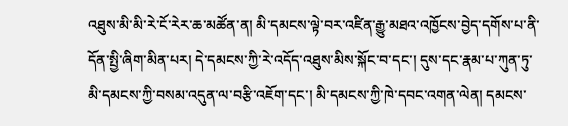འཐུས་མི་མི་རེ་ངོ་རེར་ཆ་མཚོན་ན། མི་དམངས་ལྟེ་བར་འཛིན་རྒྱུ་མཐའ་འཁྱོངས་བྱེད་དགོས་པ་ནི་དོན་སྤྱི་ཞིག་མིན་པར། དེ་དམངས་ཀྱི་རེ་འདོད་འཐུས་མིས་སྐོང་བ་དང་། དུས་དང་རྣམ་པ་ཀུན་ཏུ་མི་དམངས་ཀྱི་བསམ་འདུན་ལ་བརྩི་འཇོག་དང་། མི་དམངས་ཀྱི་ཁེ་དབང་འགན་ལེན། དམངས་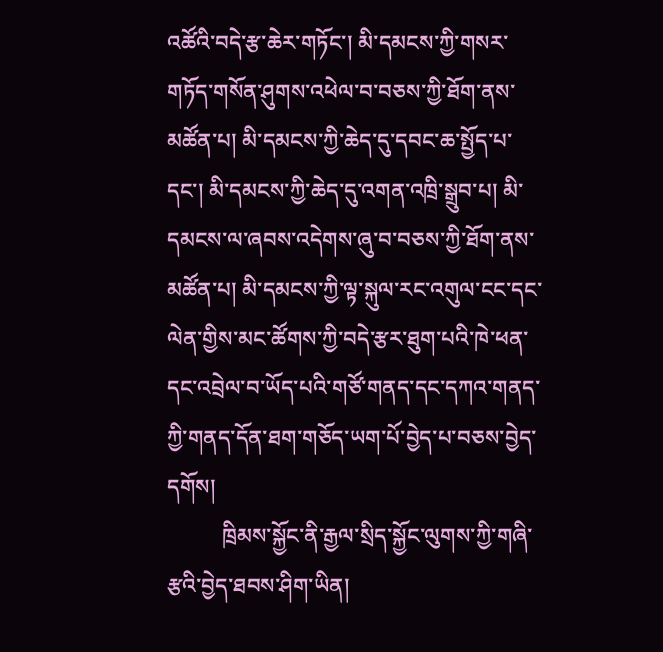འཚོའི་བདེ་རྩ་ཆེར་གཏོང་། མི་དམངས་ཀྱི་གསར་གཏོད་གསོན་ཤུགས་འཕེལ་བ་བཅས་ཀྱི་ཐོག་ནས་མཚོན་པ། མི་དམངས་ཀྱི་ཆེད་དུ་དབང་ཆ་སྤྱོད་པ་དང་། མི་དམངས་ཀྱི་ཆེད་དུ་འགན་འཁྲི་སྒྲུབ་པ། མི་དམངས་ལ་ཞབས་འདེགས་ཞུ་བ་བཅས་ཀྱི་ཐོག་ནས་མཚོན་པ། མི་དམངས་ཀྱི་ལྟ་སྐུལ་རང་འགུལ་ངང་དང་ལེན་གྱིས་མང་ཚོགས་ཀྱི་བདེ་རྩར་ཐུག་པའི་ཁེ་ཕན་དང་འབྲེལ་བ་ཡོད་པའི་གཙོ་གནད་དང་དཀའ་གནད་ཀྱི་གནད་དོན་ཐག་གཅོད་ཡག་པོ་བྱེད་པ་བཅས་བྱེད་དགོས།
          ཁྲིམས་སྐྱོང་ནི་རྒྱལ་སྲིད་སྐྱོང་ལུགས་ཀྱི་གཞི་རྩའི་བྱེད་ཐབས་ཤིག་ཡིན།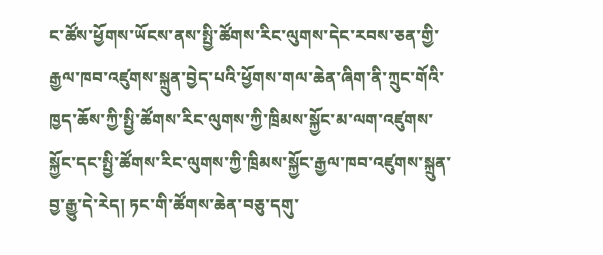ང་ཚོས་ཕྱོགས་ཡོངས་ནས་སྤྱི་ཚོགས་རིང་ལུགས་དེང་རབས་ཅན་གྱི་རྒྱལ་ཁབ་འཛུགས་སྐྲུན་བྱེད་པའི་ཕྱོགས་གལ་ཆེན་ཞིག་ནི་ཀྲུང་གོའི་ཁྱད་ཆོས་ཀྱི་སྤྱི་ཚོགས་རིང་ལུགས་ཀྱི་ཁྲིམས་སྐྱོང་མ་ལག་འཛུགས་སྐྱོང་དང་སྤྱི་ཚོགས་རིང་ལུགས་ཀྱི་ཁྲིམས་སྐྱོང་རྒྱལ་ཁབ་འཛུགས་སྐྲུན་བྱ་རྒྱུ་དེ་རེད། ཏང་གི་ཚོགས་ཆེན་བཅུ་དགུ་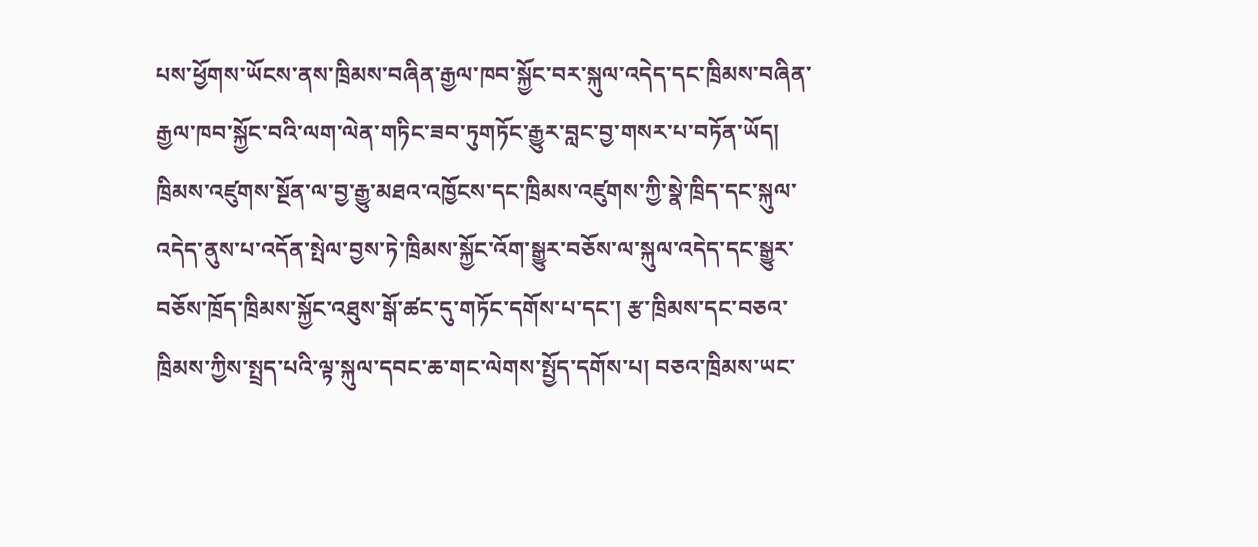པས་ཕྱོགས་ཡོངས་ནས་ཁྲིམས་བཞིན་རྒྱལ་ཁབ་སྐྱོང་བར་སྐུལ་འདེད་དང་ཁྲིམས་བཞིན་རྒྱལ་ཁབ་སྐྱོང་བའི་ལག་ལེན་གཏིང་ཟབ་ཏུགཏོང་རྒྱུར་བླང་བྱ་གསར་པ་བཏོན་ཡོད། ཁྲིམས་འཛུགས་སྔོན་ལ་བྱ་རྒྱུ་མཐའ་འཁྱོངས་དང་ཁྲིམས་འཛུགས་ཀྱི་སྣེ་ཁྲིད་དང་སྐུལ་འདེད་ནུས་པ་འདོན་སྤེལ་བྱས་ཏེ་ཁྲིམས་སྐྱོང་འོག་སྒྱུར་བཅོས་ལ་སྐུལ་འདེད་དང་སྒྱུར་བཅོས་ཁྲོད་ཁྲིམས་སྐྱོང་འཐུས་སྒོ་ཚང་དུ་གཏོང་དགོས་པ་དང་། རྩ་ཁྲིམས་དང་བཅའ་ཁྲིམས་ཀྱིས་སྤྲད་པའི་ལྟ་སྐུལ་དབང་ཆ་གང་ལེགས་སྤྱོད་དགོས་པ། བཅའ་ཁྲིམས་ཡང་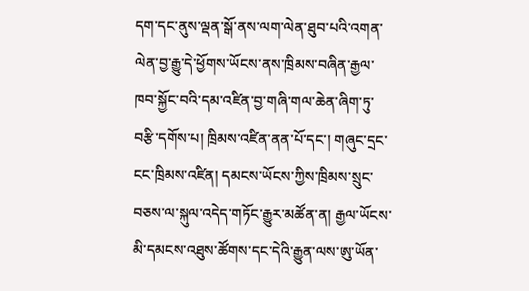དག་དང་ནུས་ལྡན་སྒོ་ནས་ལག་ལེན་ཐུབ་པའི་འགན་ལེན་བྱ་རྒྱུ་དེ་ཕྱོགས་ཡོངས་ནས་ཁྲིམས་བཞིན་རྒྱལ་ཁབ་སྐྱོང་བའི་དམ་འཛིན་བྱ་གཞི་གལ་ཆེན་ཞིག་ཏུ་བརྩི་དགོས་པ། ཁྲིམས་འཛིན་ནན་པོ་དང་། གཞུང་དྲང་ངང་ཁྲིམས་འཛིན། དམངས་ཡོངས་ཀྱིས་ཁྲིམས་སྲུང་བཅས་ལ་སྐུལ་འདེད་གཏོང་རྒྱུར་མཚོན་ན། རྒྱལ་ཡོངས་མི་དམངས་འཐུས་ཚོགས་དང་དེའི་རྒྱུན་ལས་ཨུ་ཡོན་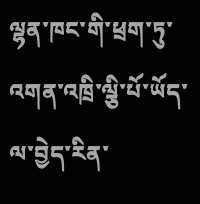ལྷན་ཁང་གི་ཕྲག་ཏུ་འགན་འཁྲི་ལྕི་པོ་ཡོད་ལ་བྱེད་རིན་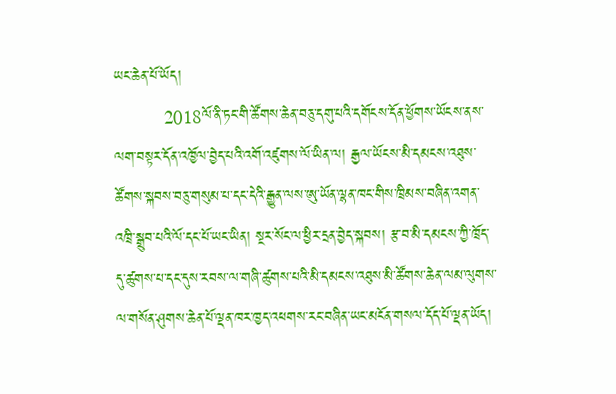ཡང་ཆེན་པོ་ཡོད།
          2018ལོ་ནི་ཏང་གི་ཚོགས་ཆེན་བཅུ་དགུ་པའི་དགོངས་དོན་ཕྱོགས་ཡོངས་ནས་ལག་བསྟར་དོན་འཁྱོལ་བྱེད་པའི་འགོ་འཛུགས་ལོ་ཡིན་ལ། རྒྱལ་ཡོངས་མི་དམངས་འཐུས་ཚོགས་སྐབས་བཅུ་གསུམ་པ་དང་དེའི་རྒྱུན་ལས་ཨུ་ཡོན་ལྷན་ཁང་གིས་ཁྲིམས་བཞིན་འགན་འཁྲི་སྒྲུབ་པའི་ལོ་དང་པོ་ཡང་ཡིན། སྔར་སོང་ལ་ཕྱིར་དྲན་བྱེད་སྐབས། རྩ་བ་མི་དམངས་ཀྱི་ཁྲོད་དུ་ཚུགས་པ་དང་དུས་རབས་ལ་གཞི་ཚུགས་པའི་མི་དམངས་འཐུས་མི་ཚོགས་ཆེན་ལམ་ལུགས་ལ་གསོན་ཤུགས་ཆེན་པོ་ལྡན་ཁར་ཁྱད་འཕགས་རང་བཞིན་ཡང་མངོན་གསལ་དོད་པོ་ལྡན་ཡོད།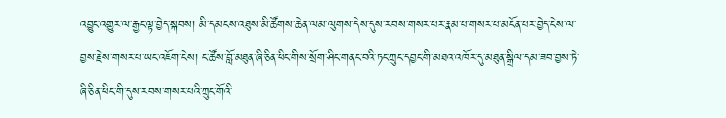འབྱུང་འགྱུར་ལ་རྒྱང་ལྟ་བྱེད་སྐབས། མི་དམངས་འཐུས་མི་ཚོགས་ཆེན་ལམ་ལུགས་དེས་དུས་རབས་གསར་པར་རྣམ་པ་གསར་པ་མངོན་པར་བྱེད་ངེས་ལ་བྱས་རྗེས་གསར་པ་ཡང་འཇོག་ངེས། ང་ཚོས་བློ་མཐུན་ཞི་ཅིན་ཕིང་གིས་སྲོག་ཤིང་གནང་བའི་ཏང་ཀྲུང་དབྱང་གི་མཐའ་འཁོར་དུ་མཐུན་སྒྲིལ་དམ་ཟབ་བྱས་ཏེ་ཞི་ཅིན་ཕིང་གི་དུས་རབས་གསར་པའི་ཀྲུང་གོའི་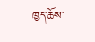ཁྱད་ཆོས་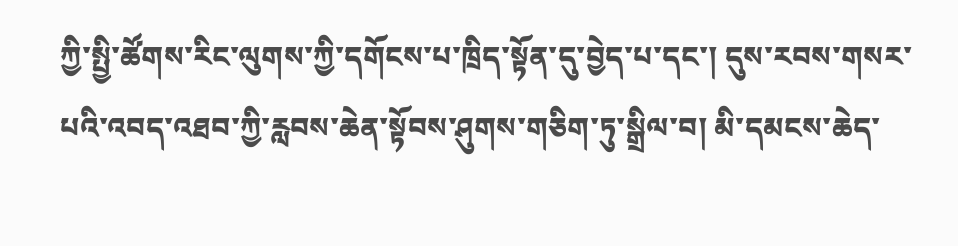ཀྱི་སྤྱི་ཚོགས་རིང་ལུགས་ཀྱི་དགོངས་པ་ཁྲིད་སྟོན་དུ་བྱེད་པ་དང་། དུས་རབས་གསར་པའི་འབད་འཐབ་ཀྱི་རླབས་ཆེན་སྟོབས་ཤུགས་གཅིག་ཏུ་སྒྲིལ་བ། མི་དམངས་ཆེད་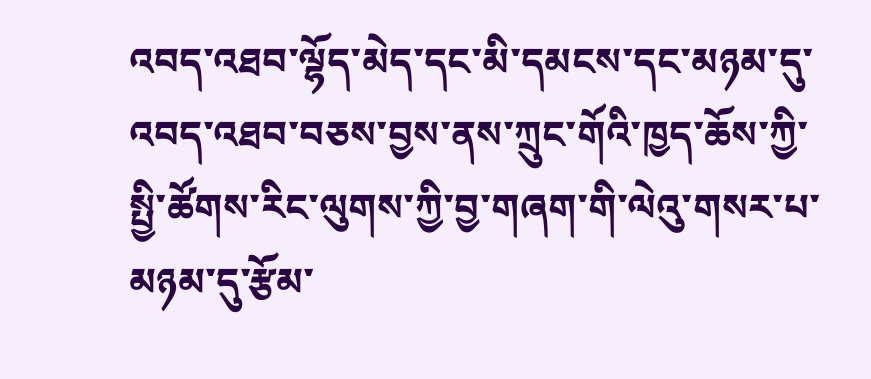འབད་འཐབ་ལྷོད་མེད་དང་མི་དམངས་དང་མཉམ་དུ་འབད་འཐབ་བཅས་བྱས་ནས་ཀྲུང་གོའི་ཁྱད་ཆོས་ཀྱི་སྤྱི་ཚོགས་རིང་ལུགས་ཀྱི་བྱ་གཞག་གི་ལེའུ་གསར་པ་མཉམ་དུ་རྩོམ་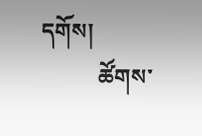དགོས།
          ཚོགས་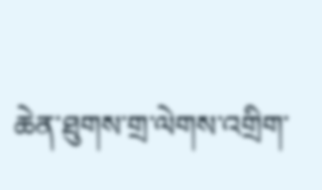ཆེན་ཐུགས་གྲ་ལེགས་འགྲིག་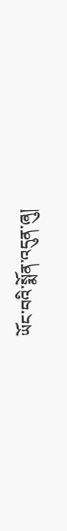ཡོང་བའི་སྨོན་འདུན་ཞུ།